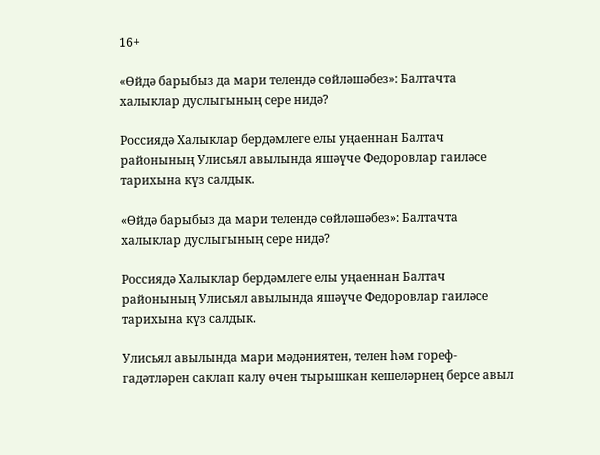16+

«Өйдә барыбыз да мари телендә сөйләшәбез»: Балтачта халыклар дуслыгының сере нидә?

Россиядә Халыклар бердәмлеге елы уңаеннан Балтач районының Улисьял авылында яшәүче Федоровлар гаиләсе тарихына күз салдык.

«Өйдә барыбыз да мари телендә сөйләшәбез»: Балтачта халыклар дуслыгының сере нидә?

Россиядә Халыклар бердәмлеге елы уңаеннан Балтач районының Улисьял авылында яшәүче Федоровлар гаиләсе тарихына күз салдык.

Улисьял авылында мари мәдәниятен, телен һәм гореф-гадәтләрен саклап калу өчен тырышкан кешеләрнең берсе авыл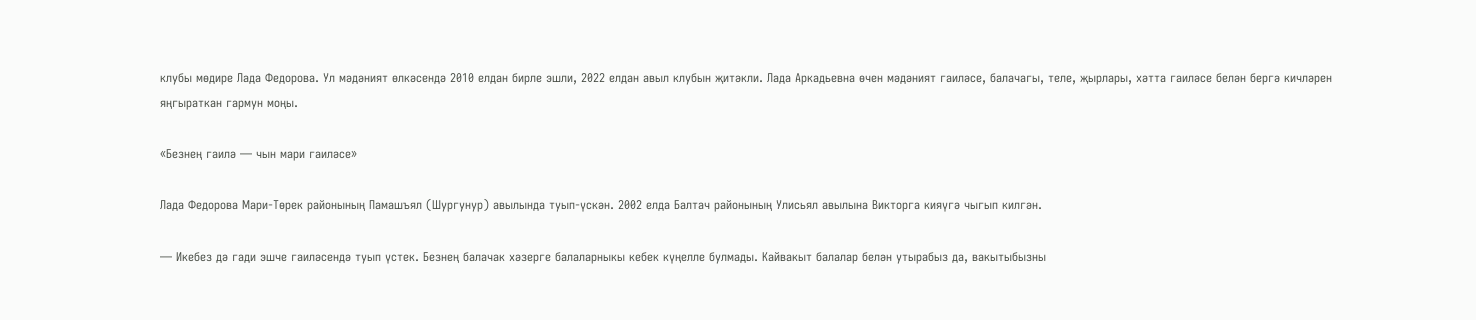клубы мөдире Лада Федорова. Ул мәдәният өлкәсендә 2010 елдан бирле эшли, 2022 елдан авыл клубын җитәкли. Лада Аркадьевна өчен мәдәният гаиләсе, балачагы, теле, җырлары, хәтта гаиләсе белән бергә кичләрен яңгыраткан гармун моңы.

«Безнең гаилә — чын мари гаиләсе»

Лада Федорова Мари-Төрек районының Памашъял (Шургунур) авылында туып-үскән. 2002 елда Балтач районының Улисьял авылына Викторга кияүгә чыгып килгән.

— Икебез дә гади эшче гаиләсендә туып үстек. Безнең балачак хәзерге балаларныкы кебек күңелле булмады. Кайвакыт балалар белән утырабыз да, вакытыбызны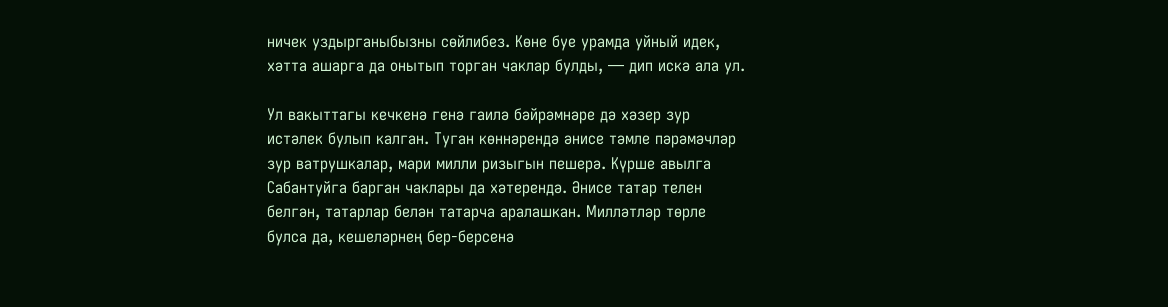ничек уздырганыбызны сөйлибез. Көне буе урамда уйный идек, хәтта ашарга да онытып торган чаклар булды, — дип искә ала ул.

Ул вакыттагы кечкенә генә гаилә бәйрәмнәре дә хәзер зур истәлек булып калган. Туган көннәрендә әнисе тәмле пәрәмәчләр зур ватрушкалар, мари милли ризыгын пешерә. Күрше авылга Сабантуйга барган чаклары да хәтерендә. Әнисе татар телен белгән, татарлар белән татарча аралашкан. Милләтләр төрле булса да, кешеләрнең бер-берсенә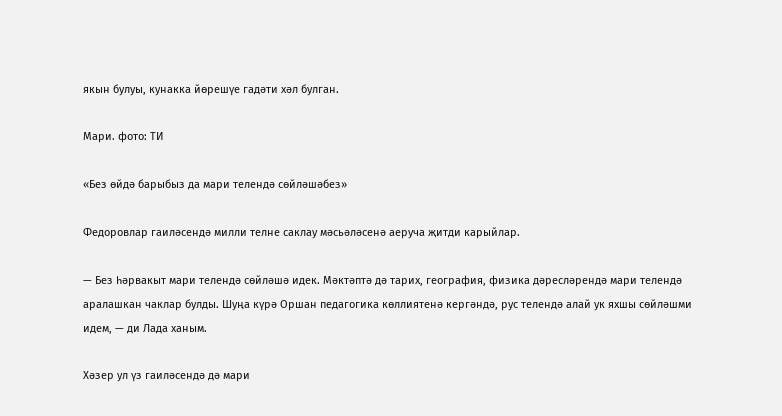якын булуы, кунакка йөрешүе гадәти хәл булган.

Мари. фото: ТИ

«Без өйдә барыбыз да мари телендә сөйләшәбез»

Федоровлар гаиләсендә милли телне саклау мәсьәләсенә аеруча җитди карыйлар.

— Без һәрвакыт мари телендә сөйләшә идек. Мәктәптә дә тарих, география, физика дәресләрендә мари телендә аралашкан чаклар булды. Шуңа күрә Оршан педагогика көллиятенә кергәндә, рус телендә алай ук яхшы сөйләшми идем, — ди Лада ханым.

Хәзер ул үз гаиләсендә дә мари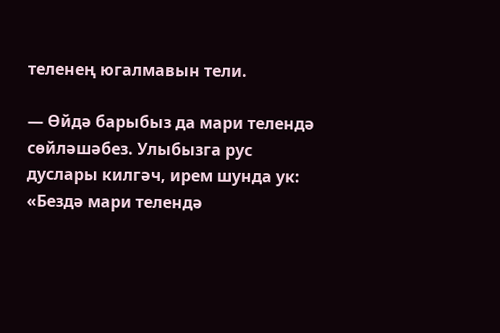теленең югалмавын тели.

— Өйдә барыбыз да мари телендә сөйләшәбез. Улыбызга рус дуслары килгәч, ирем шунда ук: «Бездә мари телендә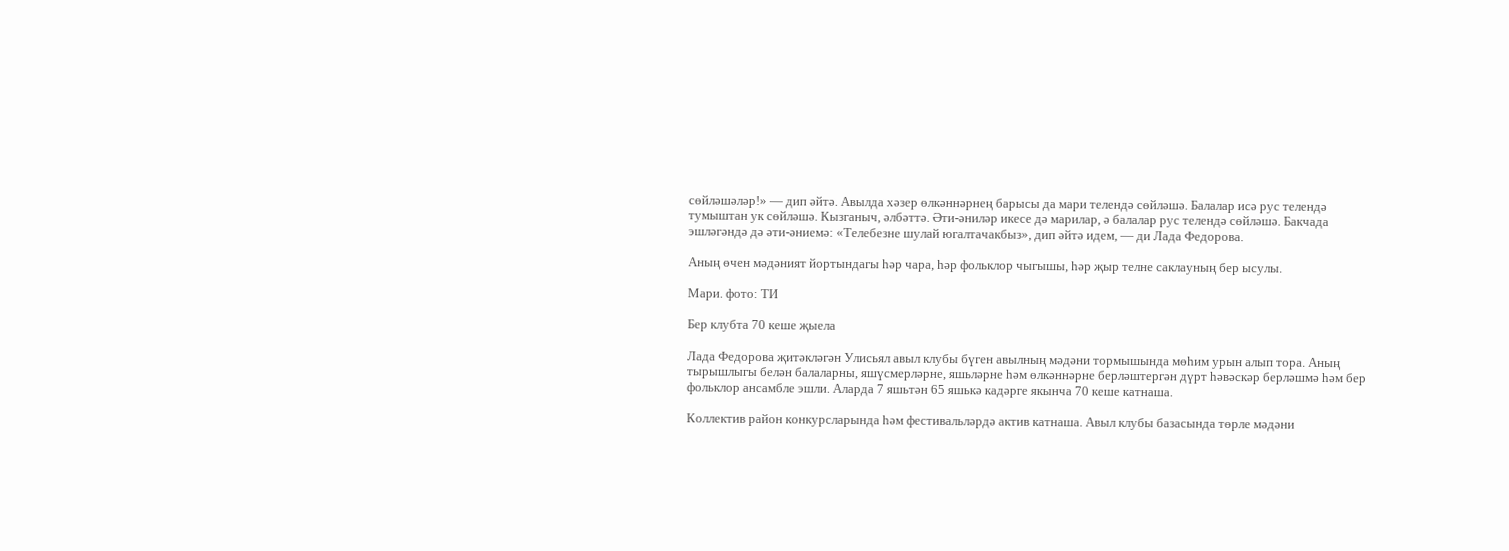сөйләшәләр!» — дип әйтә. Авылда хәзер өлкәннәрнең барысы да мари телендә сөйләшә. Балалар исә рус телендә тумыштан ук сөйләшә. Кызганыч, әлбәттә. Әти-әниләр икесе дә марилар, ә балалар рус телендә сөйләшә. Бакчада эшләгәндә дә әти-әниемә: «Телебезне шулай югалтачакбыз», дип әйтә идем, — ди Лада Федорова.

Аның өчен мәдәният йортындагы һәр чара, һәр фольклор чыгышы, һәр җыр телне саклауның бер ысулы.

Мари. фото: ТИ

Бер клубта 70 кеше җыела

Лада Федорова җитәкләгән Улисьял авыл клубы бүген авылның мәдәни тормышында мөһим урын алып тора. Аның тырышлыгы белән балаларны, яшүсмерләрне, яшьләрне һәм өлкәннәрне берләштергән дүрт һәвәскәр берләшмә һәм бер фольклор ансамбле эшли. Аларда 7 яшьтән 65 яшькә кадәрге якынча 70 кеше катнаша.

Коллектив район конкурсларында һәм фестивальләрдә актив катнаша. Авыл клубы базасында төрле мәдәни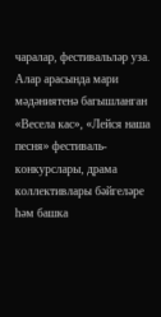чаралар, фестивальләр уза. Алар арасында мари мәдәниятенә багышланган «Весела кас», «Лейся наша песня» фестиваль-конкурслары, драма коллективлары бәйгеләре һәм башка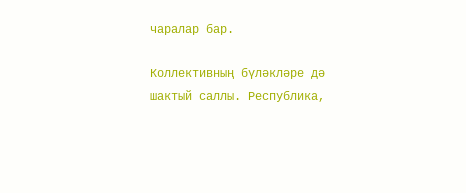чаралар бар.

Коллективның бүләкләре дә шактый саллы. Республика,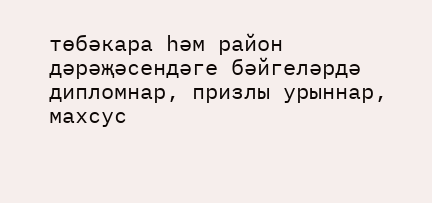төбәкара һәм район дәрәҗәсендәге бәйгеләрдә дипломнар, призлы урыннар, махсус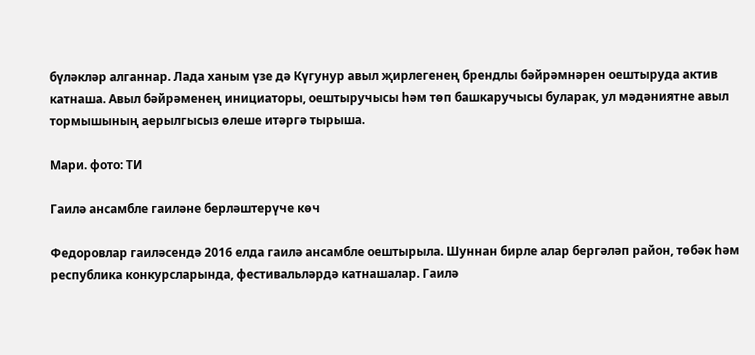бүләкләр алганнар. Лада ханым үзе дә Күгунур авыл җирлегенең брендлы бәйрәмнәрен оештыруда актив катнаша. Авыл бәйрәменең инициаторы, оештыручысы һәм төп башкаручысы буларак, ул мәдәниятне авыл тормышының аерылгысыз өлеше итәргә тырыша.

Мари. фото: ТИ

Гаилә ансамбле гаиләне берләштерүче көч

Федоровлар гаиләсендә 2016 елда гаилә ансамбле оештырыла. Шуннан бирле алар бергәләп район, төбәк һәм республика конкурсларында, фестивальләрдә катнашалар. Гаилә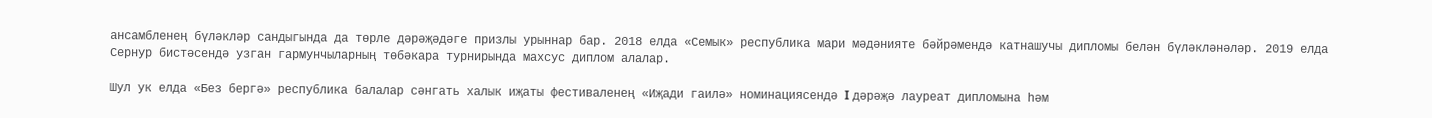ансамбленең бүләкләр сандыгында да төрле дәрәҗәдәге призлы урыннар бар. 2018 елда «Семык» республика мари мәдәнияте бәйрәмендә катнашучы дипломы белән бүләкләнәләр. 2019 елда Сернур бистәсендә узган гармунчыларның төбәкара турнирында махсус диплом алалар.

Шул ук елда «Без бергә» республика балалар сәнгать халык иҗаты фестиваленең «Иҗади гаилә» номинациясендә I дәрәҗә лауреат дипломына һәм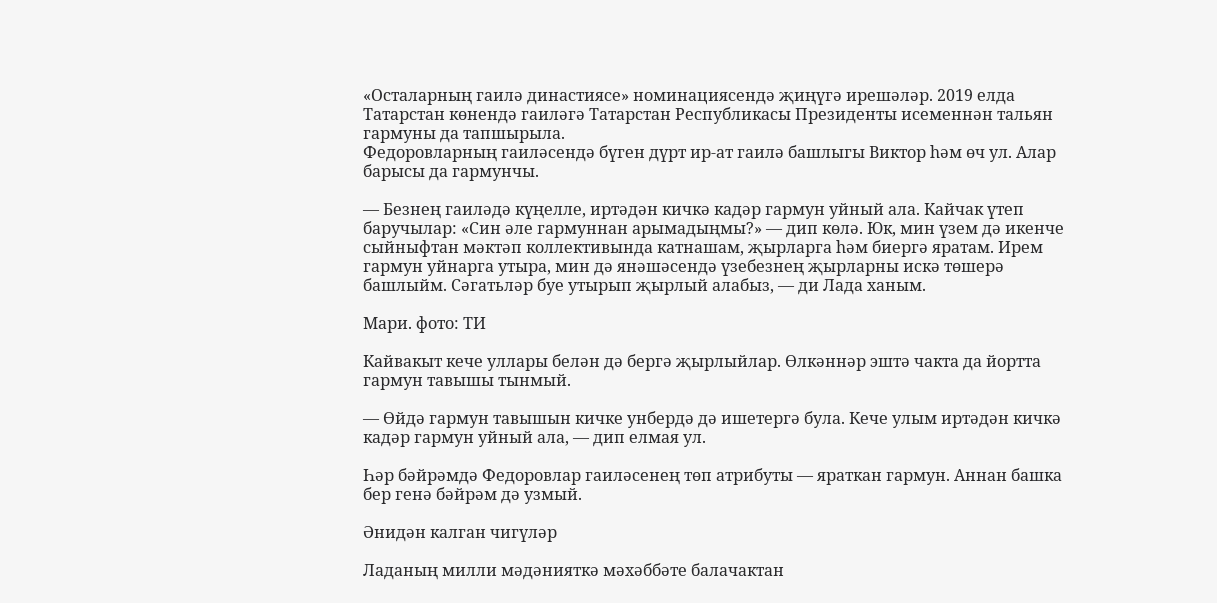«Осталарның гаилә династиясе» номинациясендә җиңүгә ирешәләр. 2019 елда Татарстан көнендә гаиләгә Татарстан Республикасы Президенты исеменнән тальян гармуны да тапшырыла.
Федоровларның гаиләсендә бүген дүрт ир-ат гаилә башлыгы Виктор һәм өч ул. Алар барысы да гармунчы.

— Безнең гаиләдә күңелле, иртәдән кичкә кадәр гармун уйный ала. Кайчак үтеп баручылар: «Син әле гармуннан арымадыңмы?» — дип көлә. Юк, мин үзем дә икенче сыйныфтан мәктәп коллективында катнашам, җырларга һәм биергә яратам. Ирем гармун уйнарга утыра, мин дә янәшәсендә үзебезнең җырларны искә төшерә башлыйм. Сәгатьләр буе утырып җырлый алабыз, — ди Лада ханым.

Мари. фото: ТИ

Кайвакыт кече уллары белән дә бергә җырлыйлар. Өлкәннәр эштә чакта да йортта гармун тавышы тынмый.

— Өйдә гармун тавышын кичке унбердә дә ишетергә була. Кече улым иртәдән кичкә кадәр гармун уйный ала, — дип елмая ул.

Һәр бәйрәмдә Федоровлар гаиләсенең төп атрибуты — яраткан гармун. Аннан башка бер генә бәйрәм дә узмый.

Әнидән калган чигүләр

Ладаның милли мәдәнияткә мәхәббәте балачактан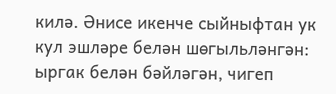килә. Әнисе икенче сыйныфтан ук кул эшләре белән шөгыльләнгән: ыргак белән бәйләгән, чигеп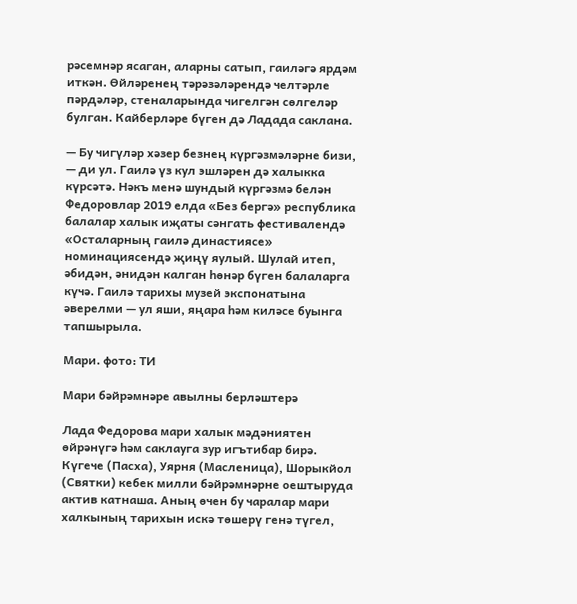рәсемнәр ясаган, аларны сатып, гаиләгә ярдәм иткән. Өйләренең тәрәзәләрендә челтәрле пәрдәләр, стеналарында чигелгән сөлгеләр булган. Кайберләре бүген дә Ладада саклана.

— Бу чигүләр хәзер безнең күргәзмәләрне бизи, — ди ул. Гаилә үз кул эшләрен дә халыкка күрсәтә. Нәкъ менә шундый күргәзмә белән Федоровлар 2019 елда «Без бергә» республика балалар халык иҗаты сәнгать фестивалендә «Осталарның гаилә династиясе» номинациясендә җиңү яулый. Шулай итеп, әбидән, әнидән калган һөнәр бүген балаларга күчә. Гаилә тарихы музей экспонатына әверелми — ул яши, яңара һәм киләсе буынга тапшырыла.

Мари. фото: ТИ

Мари бәйрәмнәре авылны берләштерә

Лада Федорова мари халык мәдәниятен өйрәнүгә һәм саклауга зур игътибар бирә. Күгече (Пасха), Уярня (Масленица), Шорыкйол (Святки) кебек милли бәйрәмнәрне оештыруда актив катнаша. Аның өчен бу чаралар мари халкының тарихын искә төшерү генә түгел,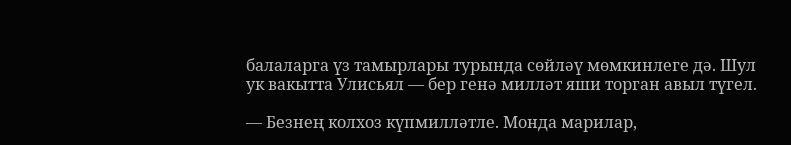балаларга үз тамырлары турында сөйләү мөмкинлеге дә. Шул ук вакытта Улисьял — бер генә милләт яши торган авыл түгел.

— Безнең колхоз күпмилләтле. Монда марилар,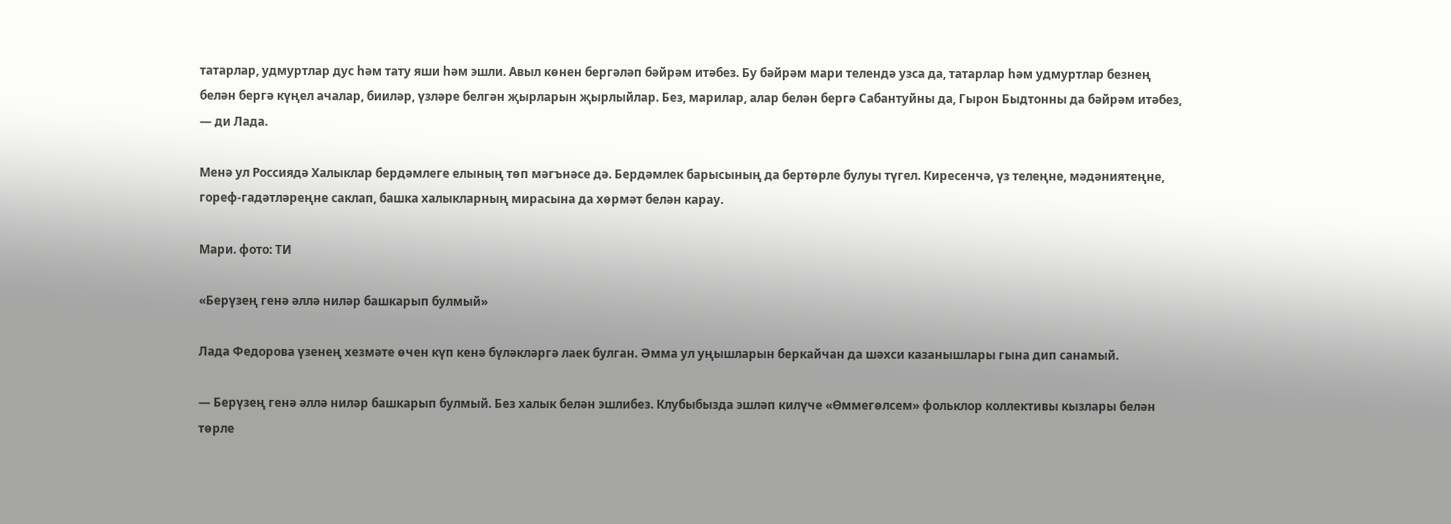татарлар, удмуртлар дус һәм тату яши һәм эшли. Авыл көнен бергәләп бәйрәм итәбез. Бу бәйрәм мари телендә узса да, татарлар һәм удмуртлар безнең белән бергә күңел ачалар, бииләр, үзләре белгән җырларын җырлыйлар. Без, марилар, алар белән бергә Сабантуйны да, Гырон Быдтонны да бәйрәм итәбез, — ди Лада.

Менә ул Россиядә Халыклар бердәмлеге елының төп мәгънәсе дә. Бердәмлек барысының да бертөрле булуы түгел. Киресенчә, үз телеңне, мәдәниятеңне, гореф-гадәтләреңне саклап, башка халыкларның мирасына да хөрмәт белән карау.

Мари. фото: ТИ

«Берүзең генә әллә ниләр башкарып булмый»

Лада Федорова үзенең хезмәте өчен күп кенә бүләкләргә лаек булган. Әмма ул уңышларын беркайчан да шәхси казанышлары гына дип санамый.

— Берүзең генә әллә ниләр башкарып булмый. Без халык белән эшлибез. Клубыбызда эшләп килүче «Өммегөлсем» фольклор коллективы кызлары белән төрле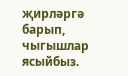җирләргә барып, чыгышлар ясыйбыз.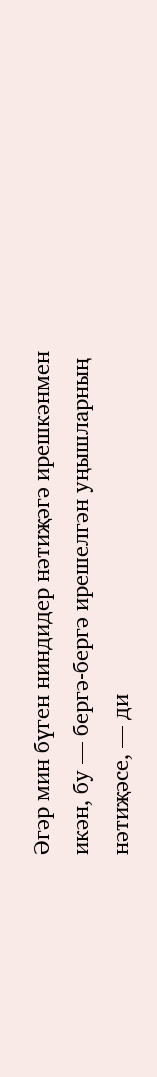Әгәр мин бүген ниндидер нәтиҗәгә ирешкәнмен икән, бу — бергә-бергә ирешелгән уңышларның нәтиҗәсе, — ди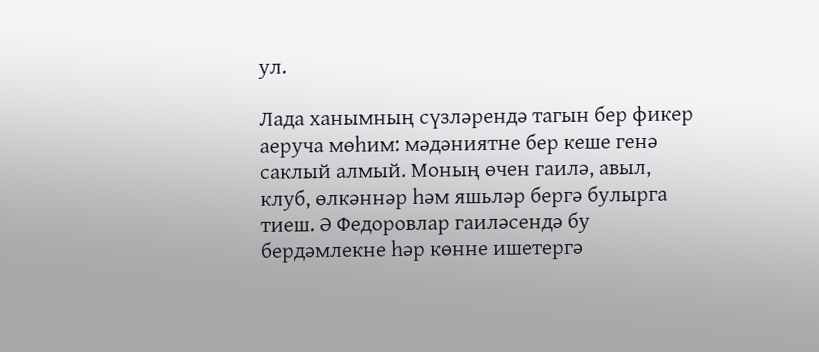ул.

Лада ханымның сүзләрендә тагын бер фикер аеруча мөһим: мәдәниятне бер кеше генә саклый алмый. Моның өчен гаилә, авыл, клуб, өлкәннәр һәм яшьләр бергә булырга тиеш. Ә Федоровлар гаиләсендә бу бердәмлекне һәр көнне ишетергә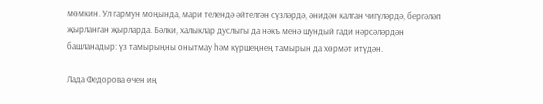мөмкин. Ул гармун моңында, мари телендә әйтелгән сүзләрдә, әнидән калган чигүләрдә, бергәләп җырланган җырларда. Бәлки, халыклар дуслыгы да нәкъ менә шундый гади нәрсәләрдән башланадыр: үз тамырыңны онытмау һәм күршеңнең тамырын да хөрмәт итүдән.

Лада Федорова өчен иң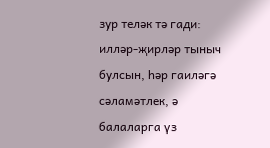зур теләк тә гади: илләр-җирләр тыныч булсын, һәр гаиләгә сәламәтлек, ә балаларга үз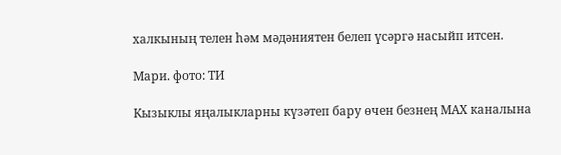халкының телен һәм мәдәниятен белеп үсәргә насыйп итсен.

Мари. фото: ТИ

Кызыклы яңалыкларны күзәтеп бару өчен безнең МАХ каналына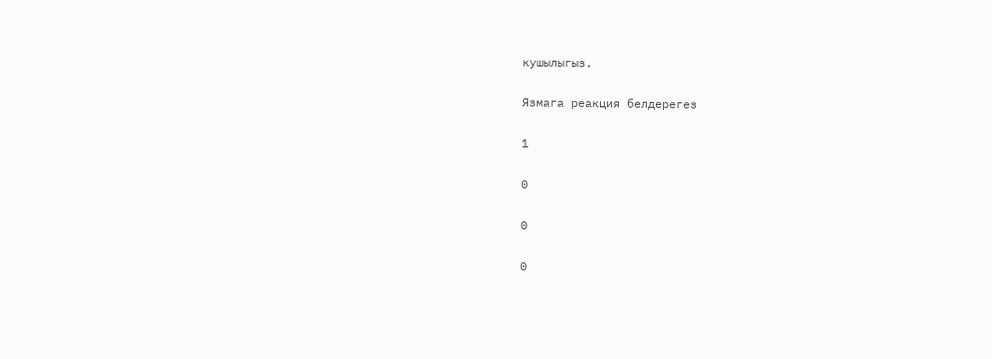кушылыгыз.

Язмага реакция белдерегез

1

0

0

0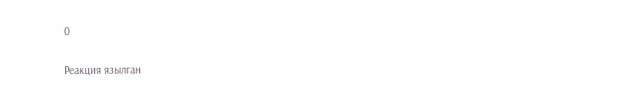0

Реакция язылган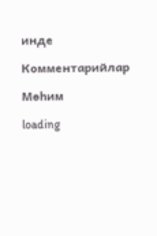инде

Комментарийлар

Мөһим

loading